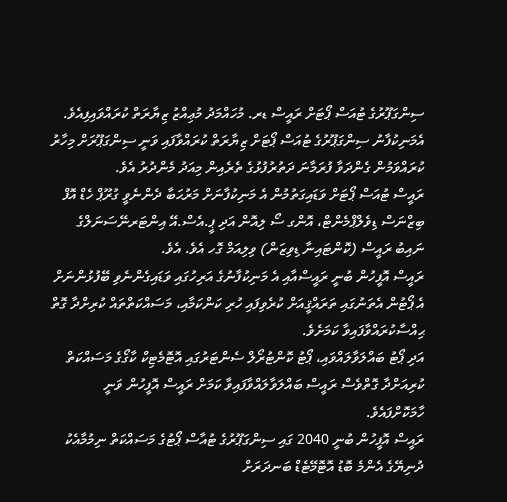ސިންގަޕޫރުގެ ޓުއަސް ޕޯޓަށް ރައީސް ޑރ. މުހައްމަދު މުޢިއްޒު ޒިޔާރަތް ކުރައްވައިފިއެވެ.
އެމަނިކުފާނު ސިންގަޕޫރުގެ ޓުއަސް ޕޯޓަށް ޒިޔާރަތް ކުރައްވާފައި ވަނީ ސިންގަޕޫރަށް މިހާރު ކުރައްވަމުން ގެންދަވާ ފުރަމާނަ ދަތުރުފުޅުގެ ތެރެއިން މިއަދު މެންދުރު އެވެ.
ރައީސް ޓުއަސް ޕޯޓަށް ވަޑައިގަތުމުން އެ މަނިކުފާނަށް މަރުޙަބާ ދެންނެވީ ގުރޫޕް ހެޑް އޮފް ބިޒްނަސް ޑިވެލްޕްމެންޓް، އޮންގ ސޯ ލިއޮން އަދި ޕީ.އެސް.އޭ އިންޓަރނޭސަނަލްގެ ނައިބު ރައީސް (ކޮންޓައިނާ ޑިވިޒަން) ވިލިއަމް ގޮހ އެވެ. އެވެ.
ރައީސް އޮފީހުން ބުނީ ރައީސްއާއި އެ މަނިކުފާނުގެ އަރިހުގައި ވަޑައިގެންނެވި ބޭފުޅުންނަށް އެ ޕޯޓުން އެތަނުގައި ތަރައްޤީއަށް ކުރެވިފައި ހުރި ކަންކަމާއި، މަސައްކަތްތައް ކުރިށްދާ ގޮތް ޙިއްސާކުރައްވާފައިވާ ކަމަށެވެ.
އަދި ޕޯޓު ބައްލަވާލައްވައި، ޕޯޓު ކޮންޓުރޯލް ސެންޓަރުގައި އޮޓޮމެޓިކް ކާގޯގެ މަސައްކަތް ކުރިއަށްދާ ގޮތްވެސް ރައީސް ބައްލަވާލައްވާފައިވާ ކަމަށް ރައީސް އޮފީހުން ވަނީ ހާމަކޮށްފައެވެ.
ރައީސް އޮފީހުން ބުނީ 2040 ގައި ސިންގަޕޫރުގެ ޓުއާސް ޕޯޓުގެ މަސައްކަތް ނިމުމާއެކު ދުނިޔޭގެ އެންމެ ބޮޑު އޮޓޮމޭޓެޑް ބަނދަރަށް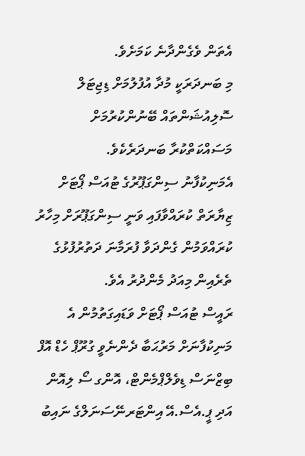އެތަން ވެގެންދާނެ ކަމަށެވެ.
މި ބަނދަރަކީ މުދާ އުފުލުމަށް ޑިޖިޓަލް ސޮލިއުޝަންތައް ބޭނުންކުރުމަށް މަސައްކަތްކުރާ ބަނދަރެކެވެ.
އެމަނިކުފާނު ސިންގަޕޫރުގެ ޓުއަސް ޕޯޓަށް ޒިޔާރަތް ކުރައްވާފައި ވަނީ ސިންގަޕޫރަށް މިހާރު ކުރައްވަމުން ގެންދަވާ ފުރަމާނަ ދަތުރުފުޅުގެ ތެރެއިން މިއަދު މެންދުރު އެވެ.
ރައީސް ޓުއަސް ޕޯޓަށް ވަޑައިގަތުމުން އެ މަނިކުފާނަށް މަރުޙަބާ ދެންނެވީ ގުރޫޕް ހެޑް އޮފް ބިޒްނަސް ޑިވެލްޕްމެންޓް، އޮންގ ސޯ ލިއޮން އަދި ޕީ.އެސް.އޭ އިންޓަރނޭސަނަލްގެ ނައިބު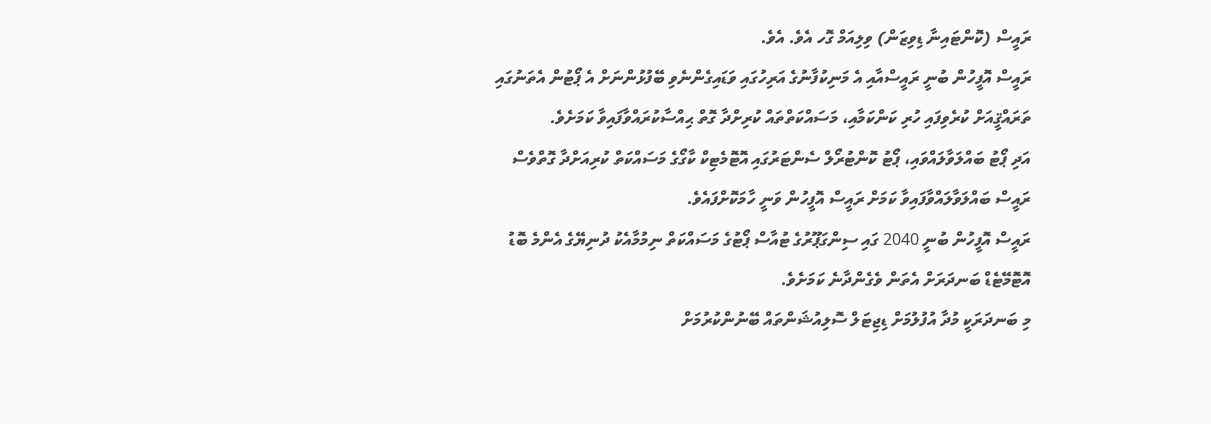ރައީސް (ކޮންޓައިނާ ޑިވިޒަން) ވިލިއަމް ގޮހ އެވެ. އެވެ.
ރައީސް އޮފީހުން ބުނީ ރައީސްއާއި އެ މަނިކުފާނުގެ އަރިހުގައި ވަޑައިގެންނެވި ބޭފުޅުންނަށް އެ ޕޯޓުން އެތަނުގައި ތަރައްޤީއަށް ކުރެވިފައި ހުރި ކަންކަމާއި، މަސައްކަތްތައް ކުރިށްދާ ގޮތް ޙިއްސާކުރައްވާފައިވާ ކަމަށެވެ.
އަދި ޕޯޓު ބައްލަވާލައްވައި، ޕޯޓު ކޮންޓުރޯލް ސެންޓަރުގައި އޮޓޮމެޓިކް ކާގޯގެ މަސައްކަތް ކުރިއަށްދާ ގޮތްވެސް ރައީސް ބައްލަވާލައްވާފައިވާ ކަމަށް ރައީސް އޮފީހުން ވަނީ ހާމަކޮށްފައެވެ.
ރައީސް އޮފީހުން ބުނީ 2040 ގައި ސިންގަޕޫރުގެ ޓުއާސް ޕޯޓުގެ މަސައްކަތް ނިމުމާއެކު ދުނިޔޭގެ އެންމެ ބޮޑު އޮޓޮމޭޓެޑް ބަނދަރަށް އެތަން ވެގެންދާނެ ކަމަށެވެ.
މި ބަނދަރަކީ މުދާ އުފުލުމަށް ޑިޖިޓަލް ސޮލިއުޝަންތައް ބޭނުންކުރުމަށް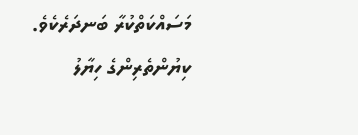މަސައްކަތްކުރާ ބަނދަރެކެވެ.
ކިޔުންތެރިންގެ ހިޔާލު